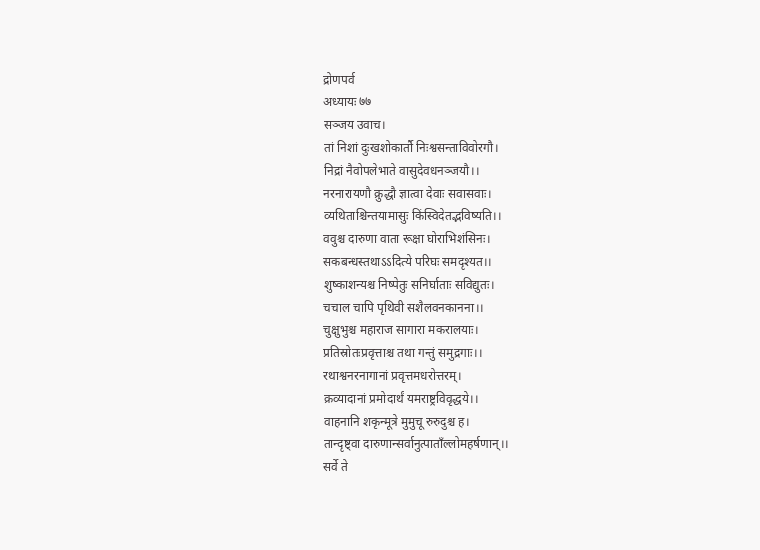द्रोणपर्व
अध्यायः ७७
सञ्जय उवाच।
तां निशां दुःखशोकार्तौ निःश्वसन्ताविवोरगौ।
निद्रां नैवोपलेभाते वासुदेवधनञ्जयौ।।
नरनारायणौ क्रुद्धौ ज्ञात्वा देवाः सवासवाः।
व्यथिताश्चिन्तयामासुः किंस्विदेतद्भविष्यति।।
ववुश्च दारुणा वाता रूक्षा घोराभिशंसिनः।
सकबन्धस्तथाऽऽदित्ये परिघः समदृश्यत।।
शुष्काशन्यश्च निष्पेतुः सनिर्घाताः सविद्युतः।
चचाल चापि पृथिवी सशैलवनकानना।।
चुक्षुभुश्च महाराज सागारा मकरालयाः।
प्रतिस्रोतःप्रवृत्ताश्च तथा गन्तुं समुद्रगाः।।
रथाश्वनरनागानां प्रवृत्तमधरोत्तरम्।
क्रव्यादानां प्रमोदार्थं यमराष्ट्रविवृद्धये।।
वाहनानि शकृन्मूत्रे मुमुचू रुरुदुश्च ह।
तान्दृष्ट्वा दारुणान्सर्वानुत्पाताँल्लोमहर्षणान्।।
सर्वे ते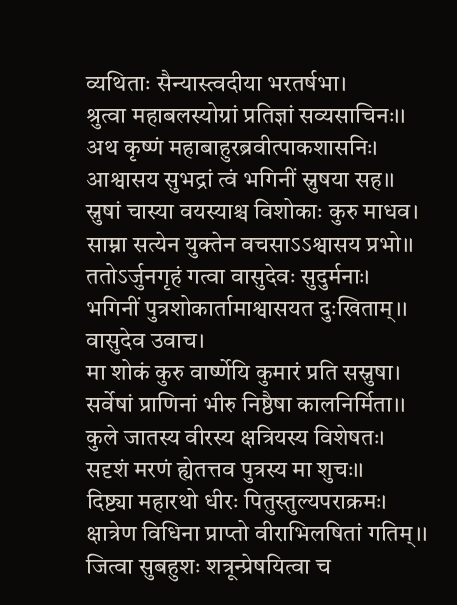व्यथिताः सैन्यास्त्वदीया भरतर्षभा।
श्रुत्वा महाबलस्योग्रां प्रतिज्ञां सव्यसाचिनः।।
अथ कृष्णं महाबाहुरब्रवीत्पाकशासनिः।
आश्वासय सुभद्रां त्वं भगिनीं स्नुषया सह।।
स्नुषां चास्या वयस्याश्च विशोकाः कुरु माधव।
साम्ना सत्येन युक्तेन वचसाऽऽश्वासय प्रभो।।
ततोऽर्जुनगृहं गत्वा वासुदेवः सुदुर्मनाः।
भगिनीं पुत्रशोकार्तामाश्वासयत दुःखिताम्।।
वासुदेव उवाच।
मा शोकं कुरु वार्ष्णेयि कुमारं प्रति सस्नुषा।
सर्वेषां प्राणिनां भीरु निष्ठैषा कालनिर्मिता।।
कुले जातस्य वीरस्य क्षत्रियस्य विशेषतः।
सदृशं मरणं ह्येतत्तव पुत्रस्य मा शुचः।।
दिष्ट्या महारथो धीरः पितुस्तुल्यपराक्रमः।
क्षात्रेण विधिना प्राप्तो वीराभिलषितां गतिम्।।
जित्वा सुबहुशः शत्रून्प्रेषयित्वा च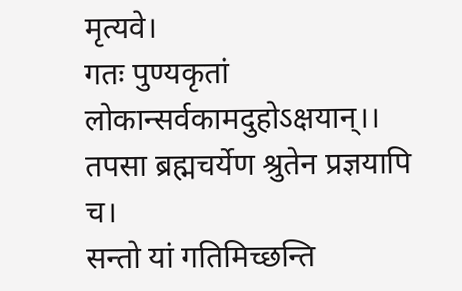मृत्यवे।
गतः पुण्यकृतां लोकान्सर्वकामदुहोऽक्षयान्।।
तपसा ब्रह्मचर्येण श्रुतेन प्रज्ञयापि च।
सन्तो यां गतिमिच्छन्ति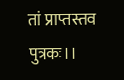तां प्राप्तस्तव पुत्रकः।।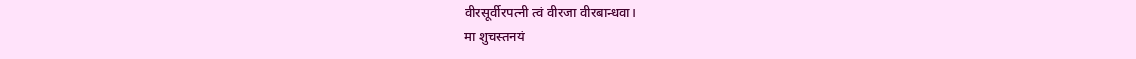वीरसूर्वीरपत्नी त्वं वीरजा वीरबान्धवा।
मा शुचस्तनयं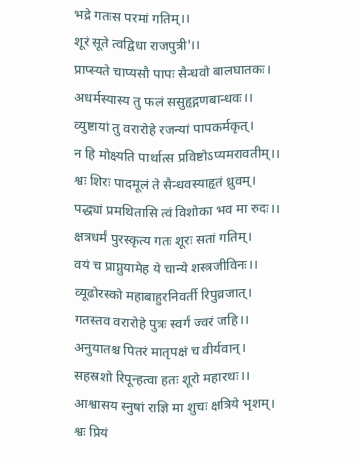भद्रे गतःस परमां गतिम्।।
शूरं सूते त्वद्विधा राजपुत्री'।।
प्राप्स्यते चाप्यसौ पापः सैन्धवो बालघातकः।
अधर्मस्यास्य तु फलं ससुहृद्गणबान्धवः।।
व्युष्टायां तु वरारोहे रजन्यां पापकर्मकृत्।
न हि मोक्ष्यति पार्थात्स प्रविष्टोऽप्यमरावतीम्।।
श्वः शिरः पादमूलं ते सैन्धवस्याहृतं ध्रुवम्।
पद्ध्यां प्रमथितासि त्वं विशोका भव मा रुदः।।
क्षत्रधर्मं पुरस्कृत्य गतः शूरः सतां गतिम्।
वयं च प्राप्नुयामेह ये चान्ये शस्त्रजीविनः।।
व्यूढोरस्को महाबाहुरनिवर्ती रिपुव्रजात्।
गतस्तव वरारोहे पुत्रः स्वर्गं ज्वरं जहि।।
अनुयातश्च पितरं मातृपक्षं च वीर्यवान्।
सहस्रशो रिपून्हत्वा हतः शूरो महारथः।।
आश्वासय स्नुषां राज्ञि मा शुचः क्षत्रिये भृशम्।
श्वः प्रियं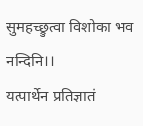सुमहच्छ्रुत्वा विशोका भव नन्दिनि।।
यत्पार्थेन प्रतिज्ञातं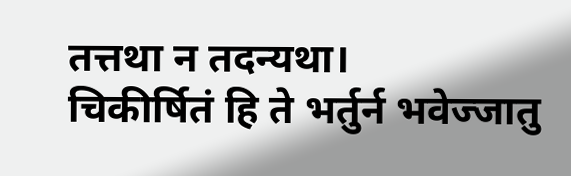तत्तथा न तदन्यथा।
चिकीर्षितं हि ते भर्तुर्न भवेज्जातु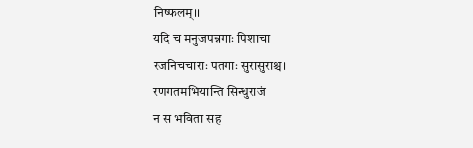निष्फलम्।।
यदि च मनुजपन्नगाः पिशाचा
रजनिचचाराः पतगाः सुरासुराश्च।
रणगतमभियान्ति सिन्धुराजं
न स भविता सह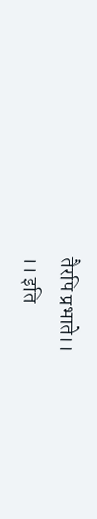तैरपि प्रभाते।।
।। इति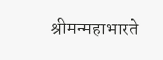श्रीमन्महाभारते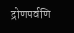द्रोणपर्वणि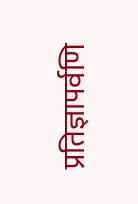प्रतिज्ञापर्वणि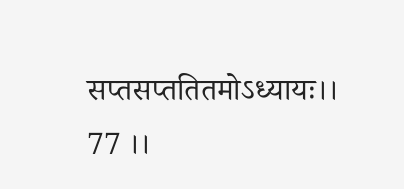सप्तसप्ततितमोऽध्यायः।। 77 ।।